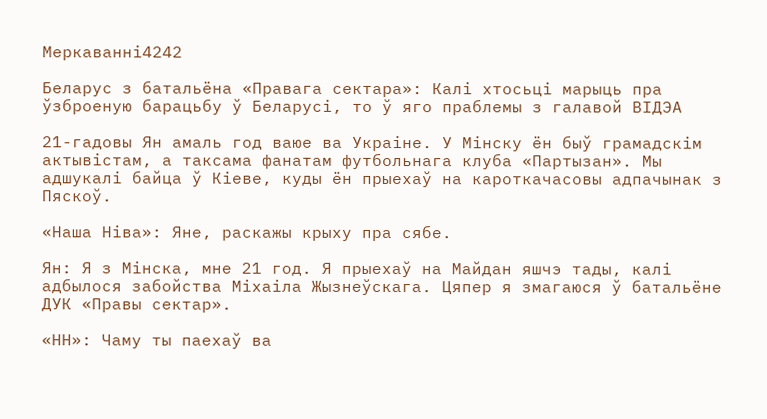Меркаванні4242

Беларус з батальёна «Правага сектара»: Калі хтосьці марыць пра ўзброеную барацьбу ў Беларусі, то ў яго праблемы з галавой ВІДЭА

21-гадовы Ян амаль год ваюе ва Украіне. У Мінску ён быў грамадскім актывістам, а таксама фанатам футбольнага клуба «Партызан». Мы адшукалі байца ў Кіеве, куды ён прыехаў на кароткачасовы адпачынак з Пяскоў.

«Наша Ніва»: Яне, раскажы крыху пра сябе.

Ян: Я з Мінска, мне 21 год. Я прыехаў на Майдан яшчэ тады, калі адбылося забойства Міхаіла Жызнеўскага. Цяпер я змагаюся ў батальёне ДУК «Правы сектар».

«НН»: Чаму ты паехаў ва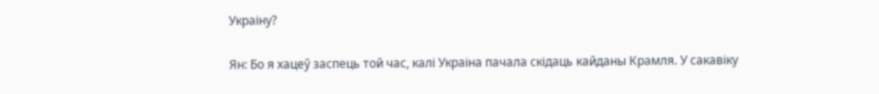Украіну?

Ян: Бо я хацеў заспець той час, калі Украіна пачала скідаць кайданы Крамля. У сакавіку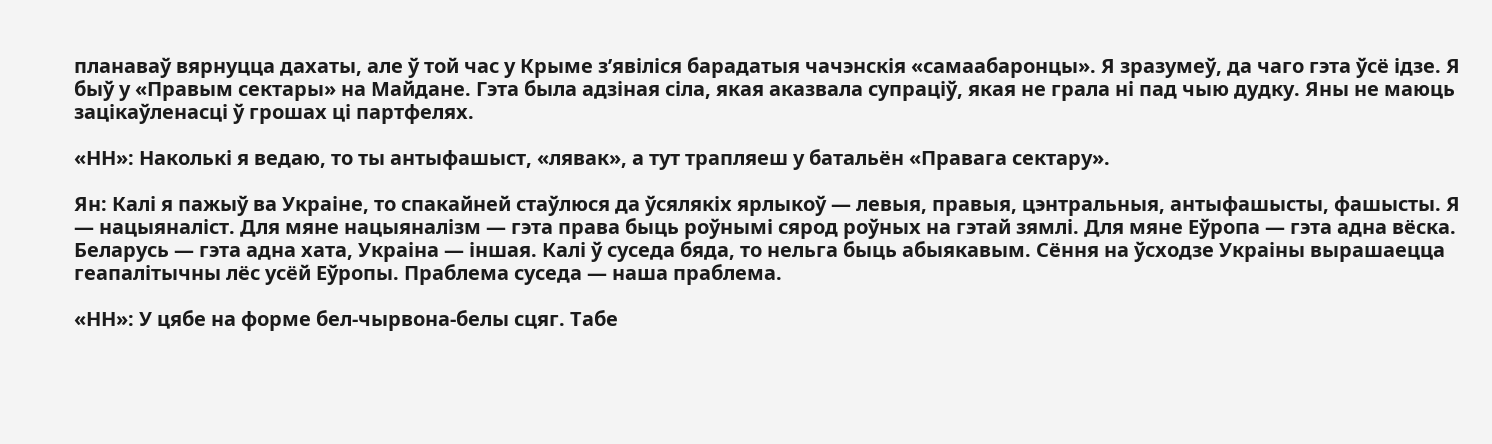планаваў вярнуцца дахаты, але ў той час у Крыме з’явіліся барадатыя чачэнскія «самаабаронцы». Я зразумеў, да чаго гэта ўсё ідзе. Я быў у «Правым сектары» на Майдане. Гэта была адзіная сіла, якая аказвала супраціў, якая не грала ні пад чыю дудку. Яны не маюць зацікаўленасці ў грошах ці партфелях.

«НН»: Наколькі я ведаю, то ты антыфашыст, «лявак», а тут трапляеш у батальён «Правага сектару».

Ян: Калі я пажыў ва Украіне, то спакайней стаўлюся да ўсялякіх ярлыкоў — левыя, правыя, цэнтральныя, антыфашысты, фашысты. Я — нацыяналіст. Для мяне нацыяналізм — гэта права быць роўнымі сярод роўных на гэтай зямлі. Для мяне Еўропа — гэта адна вёска. Беларусь — гэта адна хата, Украіна — іншая. Калі ў суседа бяда, то нельга быць абыякавым. Сёння на ўсходзе Украіны вырашаецца геапалітычны лёс усёй Еўропы. Праблема суседа — наша праблема.

«НН»: У цябе на форме бел-чырвона-белы сцяг. Табе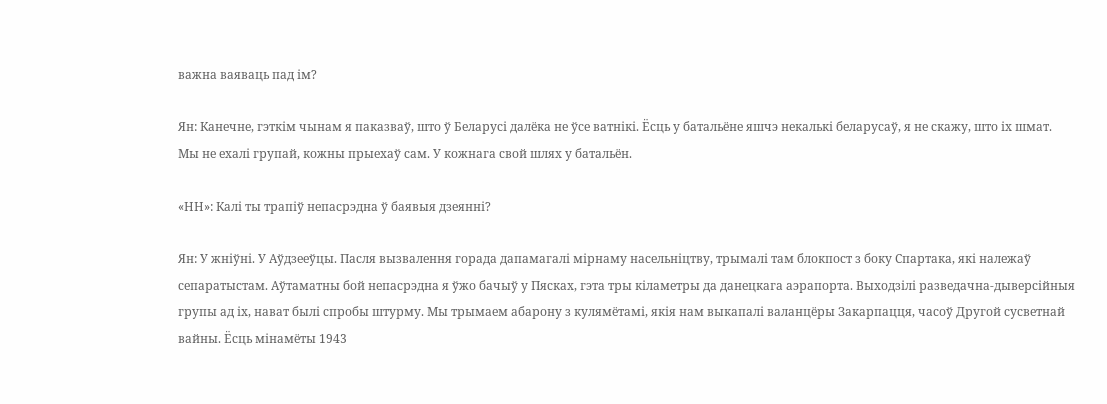важна ваяваць пад ім?

Ян: Канечне, гэткім чынам я паказваў, што ў Беларусі далёка не ўсе ватнікі. Ёсць у батальёне яшчэ некалькі беларусаў, я не скажу, што іх шмат. Мы не ехалі групай, кожны прыехаў сам. У кожнага свой шлях у батальён.

«НН»: Калі ты трапіў непасрэдна ў баявыя дзеянні?

Ян: У жніўні. У Аўдзееўцы. Пасля вызвалення горада дапамагалі мірнаму насельніцтву, трымалі там блокпост з боку Спартака, які належаў сепаратыстам. Аўтаматны бой непасрэдна я ўжо бачыў у Пясках, гэта тры кіламетры да данецкага аэрапорта. Выходзілі разведачна-дыверсійныя групы ад іх, нават былі спробы штурму. Мы трымаем абарону з кулямётамі, якія нам выкапалі валанцёры Закарпацця, часоў Другой сусветнай вайны. Ёсць мінамёты 1943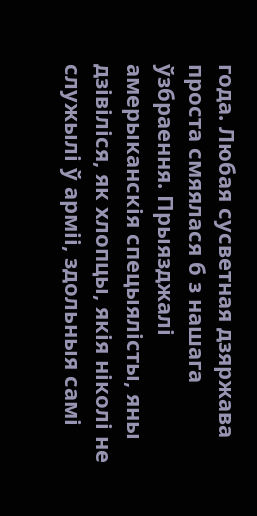года. Любая сусветная дзяржава проста смяялася б з нашага ўзбраення. Прыязджалі амерыканскія спецыялісты, яны дзівіліся, як хлопцы, якія ніколі не служылі ў арміі, здольныя самі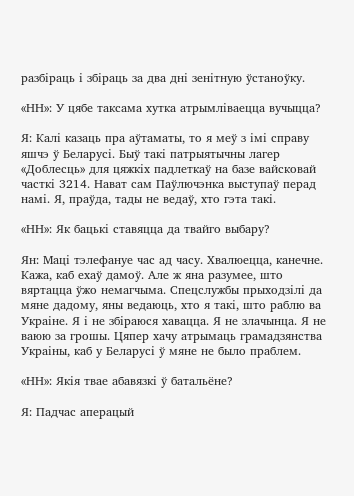разбіраць і збіраць за два дні зенітную ўстаноўку.

«НН»: У цябе таксама хутка атрымліваецца вучыцца?

Я: Калі казаць пра аўтаматы, то я меў з імі справу яшчэ ў Беларусі. Быў такі патрыятычны лагер «Доблесць» для цяжкіх падлеткаў на базе вайсковай часткі 3214. Нават сам Паўлючэнка выступаў перад намі. Я, праўда, тады не ведаў, хто гэта такі.

«НН»: Як бацькі ставяцца да твайго выбару?

Ян: Маці тэлефануе час ад часу. Хвалюецца, канечне. Кажа, каб ехаў дамоў. Але ж яна разумее, што вяртацца ўжо немагчыма. Спецслужбы прыходзілі да мяне дадому, яны ведаюць, хто я такі, што раблю ва Украіне. Я і не збіраюся хавацца. Я не злачынца. Я не ваюю за грошы. Цяпер хачу атрымаць грамадзянства Украіны, каб у Беларусі ў мяне не было праблем.

«НН»: Якія твае абавязкі ў батальёне?

Я: Падчас аперацый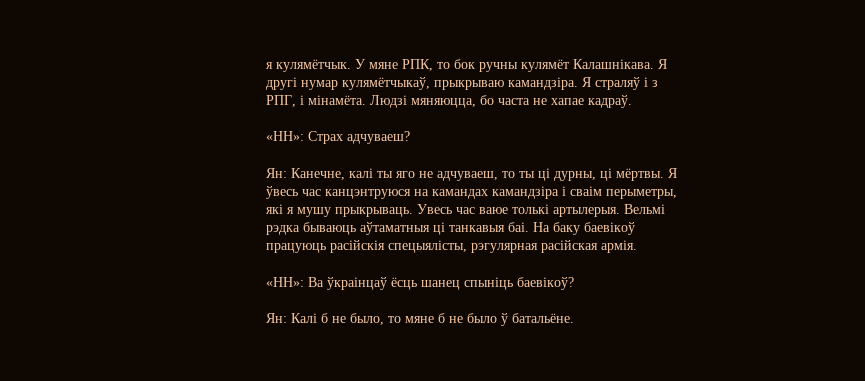я кулямётчык. У мяне РПК, то бок ручны кулямёт Калашнікава. Я другі нумар кулямётчыкаў, прыкрываю камандзіра. Я страляў і з РПГ, і мінамёта. Людзі мяняюцца, бо часта не хапае кадраў.

«НН»: Страх адчуваеш?

Ян: Канечне, калі ты яго не адчуваеш, то ты ці дурны, ці мёртвы. Я ўвесь час канцэнтруюся на камандах камандзіра і сваім перыметры, які я мушу прыкрываць. Увесь час ваюе толькі артылерыя. Вельмі рэдка бываюць аўтаматныя ці танкавыя баі. На баку баевікоў працуюць расійскія спецыялісты, рэгулярная расійская армія.

«НН»: Ва ўкраінцаў ёсць шанец спыніць баевікоў?

Ян: Калі б не было, то мяне б не было ў батальёне.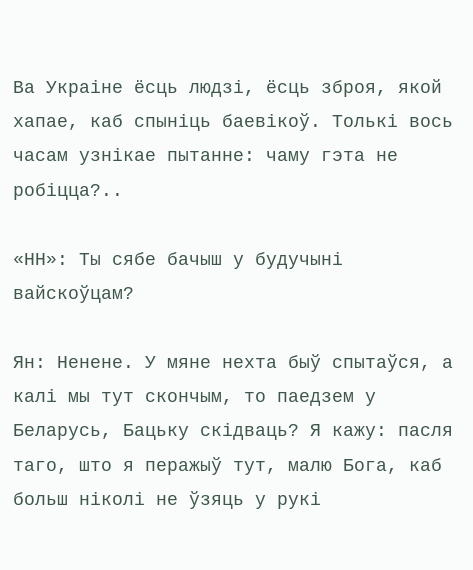Ва Украіне ёсць людзі, ёсць зброя, якой хапае, каб спыніць баевікоў. Толькі вось часам узнікае пытанне: чаму гэта не робіцца?..

«НН»: Ты сябе бачыш у будучыні вайскоўцам?

Ян: Ненене. У мяне нехта быў спытаўся, а калі мы тут скончым, то паедзем у Беларусь, Бацьку скідваць? Я кажу: пасля таго, што я перажыў тут, малю Бога, каб больш ніколі не ўзяць у рукі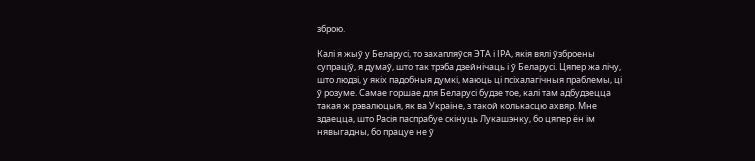зброю.

Калі я жыў у Беларусі, то захапляўся ЭТА і ІРА, якія вялі ўзброены супраціў, я думаў, што так трэба дзейнічаць і ў Беларусі. Цяпер жа лічу, што людзі, у якіх падобныя думкі, маюць ці псіхалагічныя праблемы, ці ў розуме. Самае горшае для Беларусі будзе тое, калі там адбудзецца такая ж рэвалюцыя, як ва Украіне, з такой колькасцю ахвяр. Мне здаецца, што Расія паспрабуе скінуць Лукашэнку, бо цяпер ён ім нявыгадны, бо працуе не ў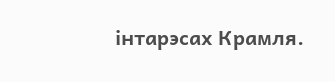інтарэсах Крамля.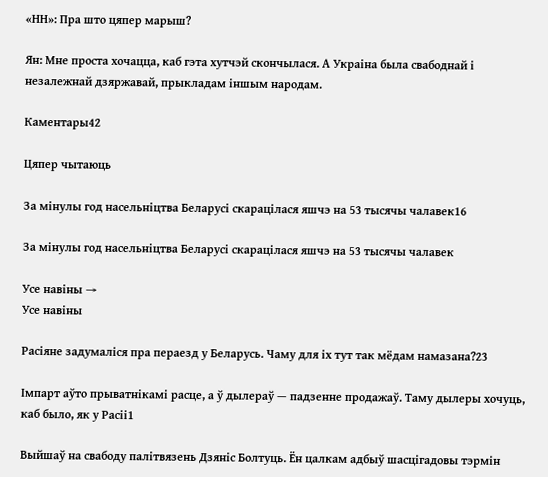«НН»: Пра што цяпер марыш?

Ян: Мне проста хочацца, каб гэта хутчэй скончылася. А Украіна была свабоднай і незалежнай дзяржавай, прыкладам іншым народам.

Каментары42

Цяпер чытаюць

За мінулы год насельніцтва Беларусі скарацілася яшчэ на 53 тысячы чалавек16

За мінулы год насельніцтва Беларусі скарацілася яшчэ на 53 тысячы чалавек

Усе навіны →
Усе навіны

Расіяне задумаліся пра пераезд у Беларусь. Чаму для іх тут так мёдам намазана?23

Імпарт аўто прыватнікамі расце, а ў дылераў — падзенне продажаў. Таму дылеры хочуць, каб было, як у Расіі1

Выйшаў на свабоду палітвязень Дзяніс Болтуць. Ён цалкам адбыў шасцігадовы тэрмін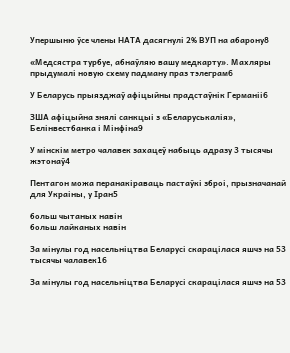Упершыню ўсе члены НАТА дасягнулі 2% ВУП на абарону8

«Медсястра турбуе, абнаўляю вашу медкарту». Махляры прыдумалі новую схему падману праз тэлеграм6

У Беларусь прыязджаў афіцыйны прадстаўнік Германіі6

ЗША афіцыйна знялі санкцыі з «Беларуськалія», Белінвестбанка і Мінфіна9

У мінскім метро чалавек захацеў набыць адразу 3 тысячы жэтонаў4

Пентагон можа перанакіраваць пастаўкі зброі, прызначанай для Украіны, у Іран5

больш чытаных навін
больш лайканых навін

За мінулы год насельніцтва Беларусі скарацілася яшчэ на 53 тысячы чалавек16

За мінулы год насельніцтва Беларусі скарацілася яшчэ на 53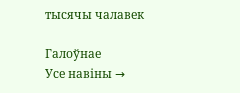тысячы чалавек

Галоўнае
Усе навіны →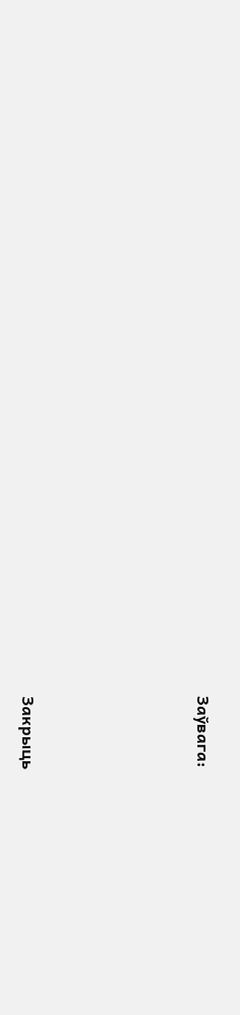Заўвага:









Закрыць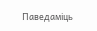Паведаміць